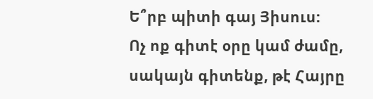Ե՞րբ պիտի գայ Յիսուս:
Ոչ ոք գիտէ օրը կամ ժամը, սակայն գիտենք, թէ Հայրը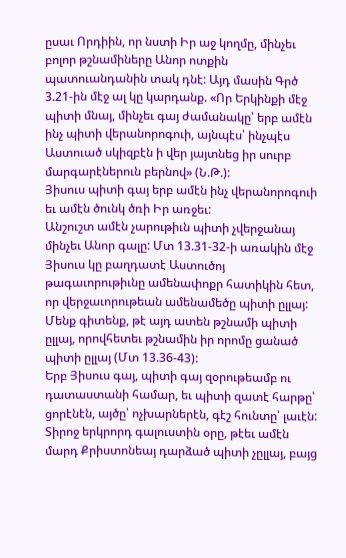ըսաւ Որդիին, որ նստի Իր աջ կողմը, մինչեւ բոլոր թշնամիները Անոր ոտքին պատուանդանին տակ դնէ: Այդ մասին Գրծ 3.21-ին մէջ ալ կը կարդանք. «Որ Երկինքի մէջ պիտի մնայ, մինչեւ գայ ժամանակը՝ երբ ամէն ինչ պիտի վերանորոգուի, այնպէս՝ ինչպէս Աստուած սկիզբէն ի վեր յայտնեց իր սուրբ մարգարէներուն բերնով» (Ն.Թ.):
Յիսուս պիտի գայ երբ ամէն ինչ վերանորոգուի եւ ամէն ծունկ ծռի Իր առջեւ:
Անշուշտ ամէն չարութիւն պիտի չվերջանայ մինչեւ Անոր գալը: Մտ 13.31-32-ի առակին մէջ Յիսուս կը բաղդատէ Աստուծոյ թագաւորութիւնը ամենափոքր հատիկին հետ, որ վերջաւորութեան ամենամեծը պիտի ըլլայ: Մենք գիտենք, թէ այդ ատեն թշնամի պիտի ըլլայ, որովհետեւ թշնամին իր որոմը ցանած պիտի ըլլայ (Մտ 13.36-43):
Երբ Յիսուս գայ, պիտի գայ զօրութեամբ ու դատաստանի համար, եւ պիտի զատէ հարթը՝ ցորէնէն, այծը՝ ոչխարներէն, գէշ հունտը՝ լաւէն: Տիրոջ երկրորդ գալուստին օրը, թէեւ ամէն մարդ Քրիստոնեայ դարձած պիտի չըլլայ, բայց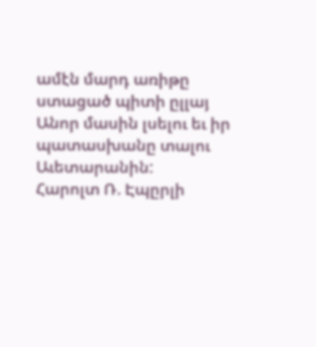ամէն մարդ առիթը ստացած պիտի ըլլայ Անոր մասին լսելու եւ իր պատասխանը տալու Աւետարանին:
Հարոլտ Ռ. Էպըրլի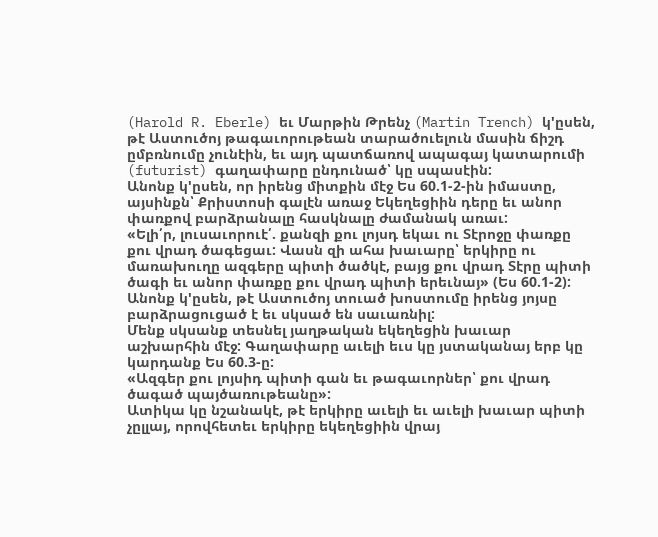(Harold R. Eberle) եւ Մարթին Թրենչ (Martin Trench) կ'ըսեն, թէ Աստուծոյ թագաւորութեան տարածուելուն մասին ճիշդ ըմբռնումը չունէին, եւ այդ պատճառով ապագայ կատարումի (futurist) գաղափարը ընդունած՝ կը սպասէին:
Անոնք կ'ըսեն, որ իրենց միտքին մէջ Ես 60.1-2-ին իմաստը, այսինքն՝ Քրիստոսի գալէն առաջ Եկեղեցիին դերը եւ անոր փառքով բարձրանալը հասկնալը ժամանակ առաւ:
«Ելի՛ր, լուսաւորուէ՛. քանզի քու լոյսդ եկաւ ու Տէրոջը փառքը քու վրադ ծագեցաւ: Վասն զի ահա խաւարը՝ երկիրը ու մառախուղը ազգերը պիտի ծածկէ, բայց քու վրադ Տէրը պիտի ծագի եւ անոր փառքը քու վրադ պիտի երեւնայ» (Ես 60.1-2):
Անոնք կ'ըսեն, թէ Աստուծոյ տուած խոստումը իրենց յոյսը բարձրացուցած է եւ սկսած են սաւառնիլ:
Մենք սկսանք տեսնել յաղթական եկեղեցին խաւար աշխարհին մէջ: Գաղափարը աւելի եւս կը յստականայ երբ կը կարդանք Ես 60.3-ը:
«Ազգեր քու լոյսիդ պիտի գան եւ թագաւորներ՝ քու վրադ ծագած պայծառութեանը»:
Ատիկա կը նշանակէ, թէ երկիրը աւելի եւ աւելի խաւար պիտի չըլլայ, որովհետեւ երկիրը եկեղեցիին վրայ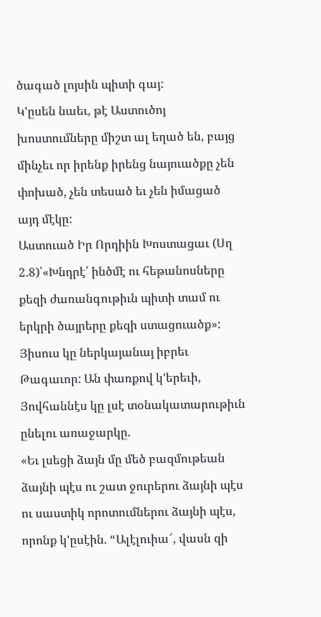ծագած լոյսին պիտի գայ:
Կ'ըսեն նաեւ, թէ Աստուծոյ խոստումները միշտ ալ եղած են, բայց մինչեւ որ իրենք իրենց նայուածքը չեն փոխած, չեն տեսած եւ չեն իմացած այդ մէկը:
Աստուած Իր Որդիին Խոստացաւ (Սղ 2.8)՝«Խնդրէ՛ ինծմէ ու հեթանոսները քեզի ժառանգութիւն պիտի տամ ու երկրի ծայրերը քեզի ստացուածք»:
Յիսուս կը ներկայանայ իբրեւ Թագաւոր: Ան փառքով կ'երեւի, Յովհաննէս կը լսէ տօնակատարութիւն ընելու առաջարկը.
«Եւ լսեցի ձայն մը մեծ բազմութեան ձայնի պէս ու շատ ջուրերու ձայնի պէս ու սաստիկ որոտումներու ձայնի պէս, որոնք կ'ըսէին. “Ալէլուիա՜, վասն զի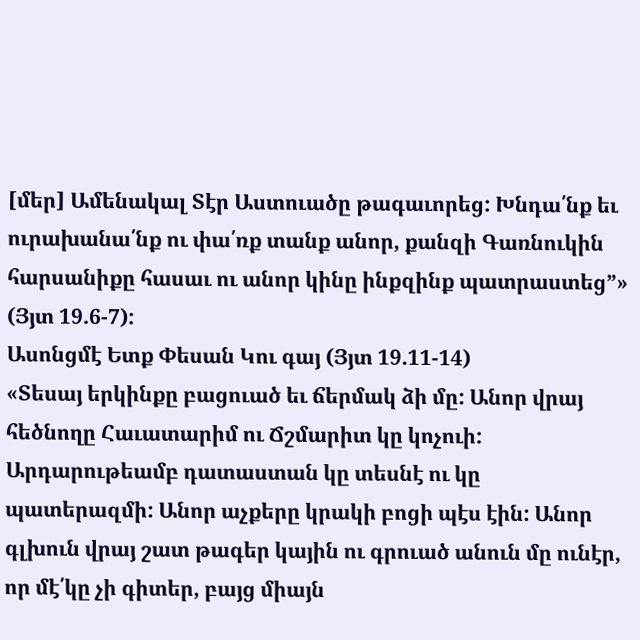[մեր] Ամենակալ Տէր Աստուածը թագաւորեց: Խնդա՛նք եւ ուրախանա՛նք ու փա՛ռք տանք անոր, քանզի Գառնուկին հարսանիքը հասաւ ու անոր կինը ինքզինք պատրաստեց”» (Յյտ 19.6-7):
Ասոնցմէ Ետք Փեսան Կու գայ (Յյտ 19.11-14)
«Տեսայ երկինքը բացուած եւ ճերմակ ձի մը: Անոր վրայ հեծնողը Հաւատարիմ ու Ճշմարիտ կը կոչուի: Արդարութեամբ դատաստան կը տեսնէ ու կը պատերազմի: Անոր աչքերը կրակի բոցի պէս էին: Անոր գլխուն վրայ շատ թագեր կային ու գրուած անուն մը ունէր, որ մէ՛կը չի գիտեր, բայց միայն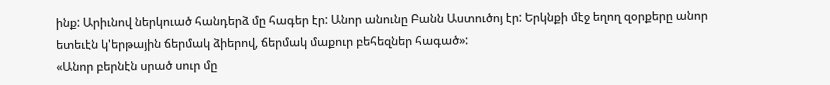ինք: Արիւնով ներկուած հանդերձ մը հագեր էր: Անոր անունը Բանն Աստուծոյ էր: Երկնքի մէջ եղող զօրքերը անոր ետեւէն կ'երթային ճերմակ ձիերով, ճերմակ մաքուր բեհեզներ հագած»:
«Անոր բերնէն սրած սուր մը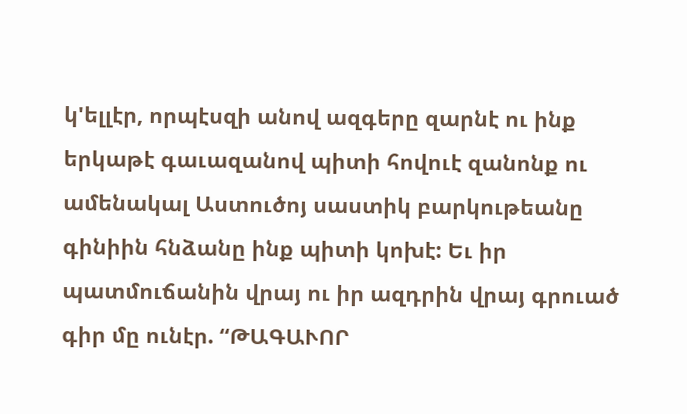կ'ելլէր, որպէսզի անով ազգերը զարնէ ու ինք երկաթէ գաւազանով պիտի հովուէ զանոնք ու ամենակալ Աստուծոյ սաստիկ բարկութեանը գինիին հնձանը ինք պիտի կոխէ: Եւ իր պատմուճանին վրայ ու իր ազդրին վրայ գրուած գիր մը ունէր. “ԹԱԳԱՒՈՐ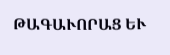ԹԱԳԱՒՈՐԱՑ ԵՒ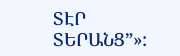ՏԷՐ ՏԵՐԱՆՑ”»: